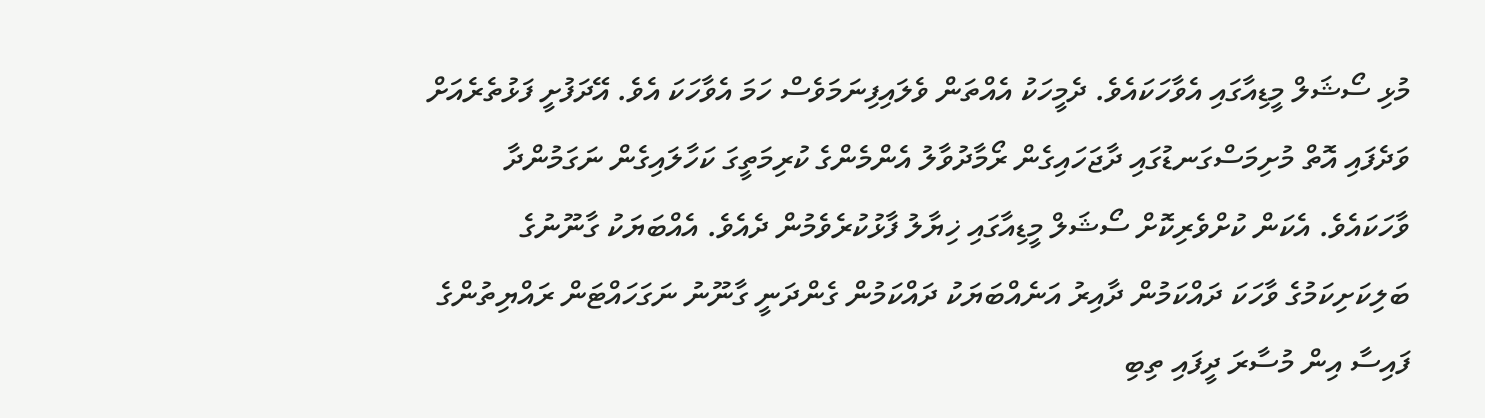މުޅި ސޯޝަލް މީޑިއާގައި އެވާހަކައެވެ. ދެމީހަކު އެއްތަން ވެލައިފިނަމަވެސް ހަމަ އެވާހަކަ އެވެ. އޭދަފުށީ ފަޅުތެރެއަށް ވަދެފައި އޮތް މުށިމަސްގަނޑުގައި ދާޖަހައިގެން ރޯމާދުވާލު އެންމެންގެ ކުރިމަތީގަ ކަހާލައިގެން ނަގަމުންދާ ވާހަކައެވެ. އެކަން ކުށްވެރިކޮށް ސޯޝަލް މީޑިއާގައި ޚިޔާލު ފާޅުކުރެވެމުން ދެއެވެ. އެއްބަޔަކު ގާނޫނުގެ ބަލިކަށިކަމުގެ ވާހަކަ ދައްކަމުން ދާއިރު އަނެއްބަޔަކު ދައްކަމުން ގެންދަނީ ގާނޫނު ނަގަހައްޓަން ރައްޔިތުންގެ ފައިސާ އިން މުސާރަ ދީފައި ތިބި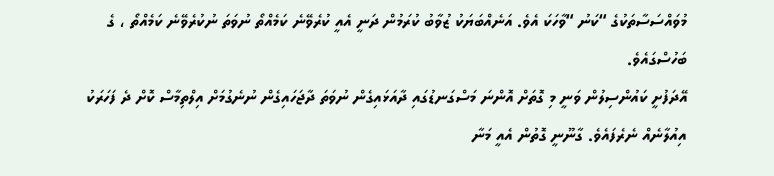މުވައްސަސާތަކުގެ “ކަނު “ވާހަކަ އެވެ. އަނެއްބަޔަކު ޒުވާބު ކުރަމުން ދަނީ އެއީ ކުރެވޭނެ ކަމެއްތޯ ނުވަތަ ނުކުރެވޭނެ ކަމެއްތޯ ، ގެ ބަހުސްގައެވެ.
އޭދަފުށީ ކައުންސިލުން ވަނީ މި ގޮތަށް އޮންނަ މަސްގަނޑުގައި ދާއަޅައިގެން ނުވަތަ ދާޖަހައިގެން ނުނެގުމަށް އިލްތިމާސް ކޮށް ދެ ފަހަރަކު އިއުލާނެއް ނެރެފައެވެ. ގާނޫނީ ގޮތުން އެއީ މަނާ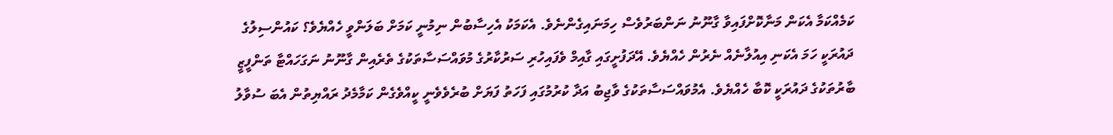ކަމެއްކަމާ އެކަން މަނާކޮށްފައިވާ ގާނޫނު ނަންބަރުވެސް ހިމަނައިގެންނެވެ. އެކަމަކު އެހިސާބުން ނިމުނީ ކަމަށް ބަލަންވީ ހެއްޔެވެ؟ ކައުންސިލުގެ ދައުރަކީ ހަމަ އެކަނި އިއުލާނެއް ނެރުން ހެއްޔެވެ. އޭދަފުށީގައި ގާއިމް ވެފައިހުރި ސަރުކާރުގެ މުވައްސަސާތަކުގެ ތެރެއިން ގާނޫނު ނަގަހައްޓާ ތަންފީޒީ ބާރުތަކުގެ ދައުރަކީ ކޮބާ ހެއްޔެވެ. އެމުވައްސަސާތަކުގެ ވާޖިބު އަދާ ކުރުމުގައި ފަހަތު ފަޔަށް ބުރެވެވެނީ ކީއްވެގެން ކަމާމެދު ރައްޔިތުން އެބަ ސުވާލު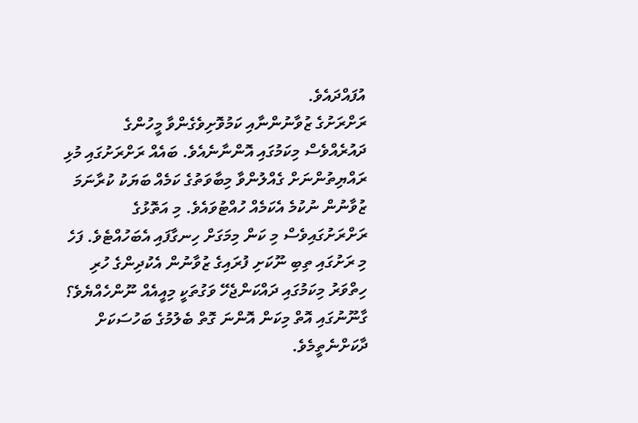އުފައްދައެވެ.
ރަށްރަށުގެ ޒުވާނުންނާއި ކަމުވޮށިވެގެންވާ މީހުންގެ ދައުރެއްވެސް މިކަމުގައި އޮންނާނެއެވެ. ބައެއް ރަށްރަށުގައި މުޅި ރައްޔިތުންނަށް ގެއްލުންވާ މިބާވަތުގެ ކަމެއް ބަޔަކު ކުރާނަމަ ޒުވާނުން ނުކުމެ އެކަމެއް ހުއްޓުވައެވެ. މި އަތޮޅުގެ ރަށްރަށުގައިވެސް މި ކަން މިމަގަށް ހިނގާފައި އެބަހުއްޓެވެ. ފަހެ މި ރަށުގައި ތިބި ނޫކަށި ފުރައިގެ ޒުވާނުން އެކުދިންގެ ހުރި ހިތްވަރު މިކަމުގައި ދައްކަންޖެހޭ ވަގުތަކީ މިއީއެއް ނޫންހެއްޔެވެ؟
ގާނޫނުގައި އޮތް މިކަން އޮންނަ ގޮތް ބެލުމުގެ ބަހުސަކަށް ދާކަށްނެތީމެވެ.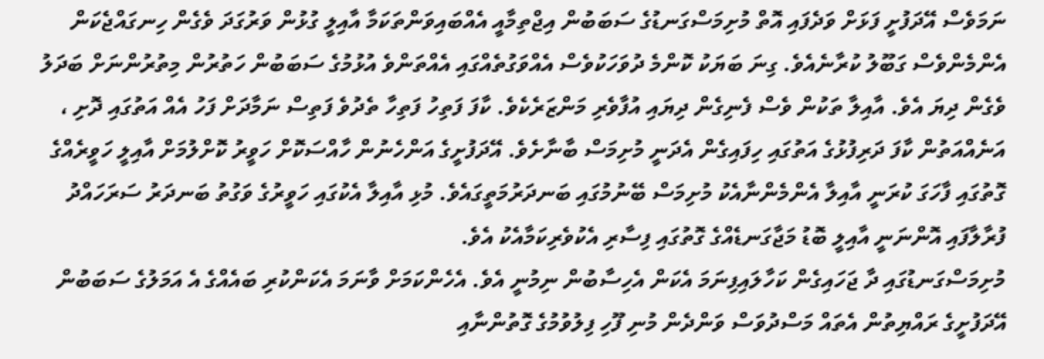ނަމަވެސް އޭދަފުށީ ފަޅަށް ވަދެފައި އޮތް މުށިމަސްގަނޑުގެ ސަބަބުން އިޖްތިމާއީ އެއްބައިވަންތަކަމާ އާއިލީ ގުޅުން ވަރުގަދަ ވެގެން ހިނގައްޖެކަން އެންމެންވެސް ގަބޫލު ކުރާނެއެވެ. ގިނަ ބަޔަކު ކޮންމެ ދުވަހަކުވެސް އެއްވަގުތެއްގައި އެއްތަންވެ އުޅުމުގެ ސަބަބުން ހަތުރުން މިތުރުންނަށް ބަދަލު ވެގެން ދިޔަ އެވެ. އާއިލާ ތަކުން ވެސް ފެނިގެން ދިޔައި އުފާވެރި މަންޒަރެކެވެ. ކާފަ ފަތިހު ފަތިހާ ތެދުވެ ފަތިސް ނަމާދަށް ފަހު އެއް އަތުގައި ދޮށި ، އަނެއްއަތުން ކާފަ ދަރިފުޅުގެ އަތުގައި ހިފައިގެން އެދަނީ މުށިމަސް ބާނާށެވެ. އޭދަފުށީގެ އަންހެނުން ހާއްސަކޮށް ހަވީރު ކޮށްލުމަށް އާއިލީ ހަވީރެއްގެ ގޮތުގައި ފާހަގަ ކުރަނީ އާއިލާ އެންމެންނާއެކު މުށިމަސް ބޭނުމުގައި ބަނދަރުމަތީގައެވެ. މުޅި އާއިލާ އެކުގައި ހަވީރުގެ ވަގުތު ބަނދަރު ސަރަހައްދު ފުރާލާފައި އޮންނަނީ އާއިލީ ބޮޑު މަޖާގަނޑެއްގެ ގޮތުގައި ފިސާރި އެކުވެރިކަމާއެކު އެވެ.
މުށިމަސްގަނޑުގައި ދާ ޖަހައިގެން ކަހާލައިފިނަމަ އެކަން އެހިސާބުން ނިމުނީ އެވެ. އެހެންކަމަށް ވާނަމަ އެކަންކުރި ބައެއްގެ އެ އަމަލުގެ ސަބަބުން އޭދަފުށީގެ ރައްޔިތުން އެތައް މަސްދުވަސް ވަންދެން މުނި ފޫހި ފިލުވުމުގެ ގޮތުންނާއި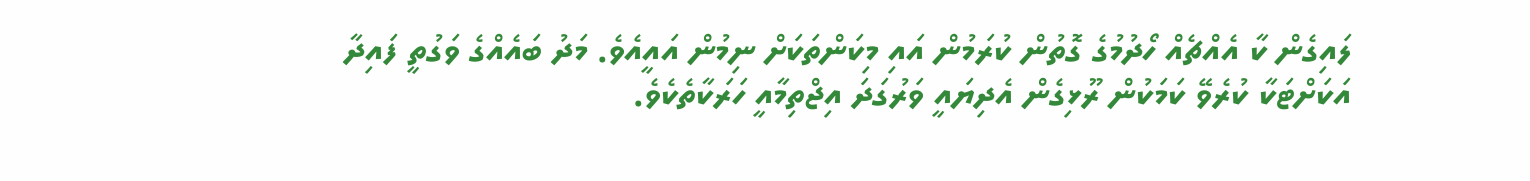ލައިގެން ކާ އެއްޗެއް ހޯދުމުގެ ގޮތުން ކުރަމުން އައި މިކަންތަކަށް ނިމުން އައީއެވެ. މަދު ބައެއްގެ ވަގުތީ ފައިދާ އަކަށްޓަކާ ކުރެވޭ ކަމަކުން ރޫޅިގެން އެދިޔައީ ވަރުގަދަ އިޖްތިމާއީ ހަރަކާތެކެވެ.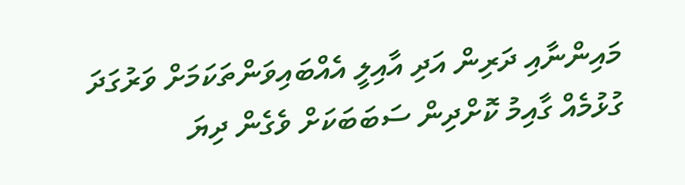މައިންނާއި ދަރިން އަދި އާއިލީ އެއްބައިވަންތަކަމަށް ވަރުގަދަ ގުޅުމެއް ގާއިމު ކޮށްދިން ސަބަބަކަށް ވެގެން ދިޔަ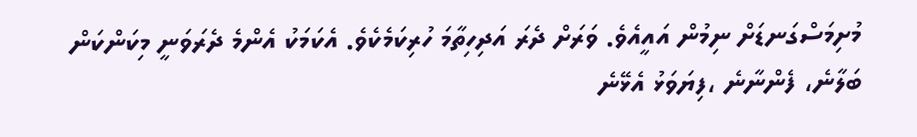މުށިމަސްގަނޑަށް ނިމުން އައީއެވެ. ވަރަށް ދެރަ އަދިހިތާމަ ހުރިކަމެކެވެ. އެކަމަކު އެންމެ ދެރަވަނީ މިކަންކަން ބަލާނެ، ފެންނާނެ ،ފިޔަވަޅު އެޅޭނެ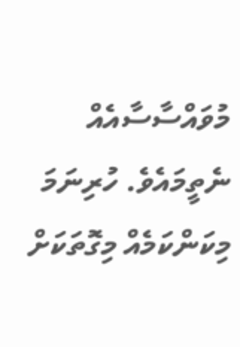މުވައްސާސާއެއް ނެތީމައެވެ. ހުރިނަމަ މިކަންކަމެއް މިގޮތަކަށް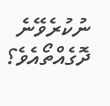ނުކުރެވޭނެ ދޮގެއްތޯއެވެ؟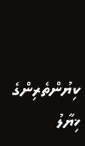ކިޔުންތެރިންގެ ޚިޔާލު